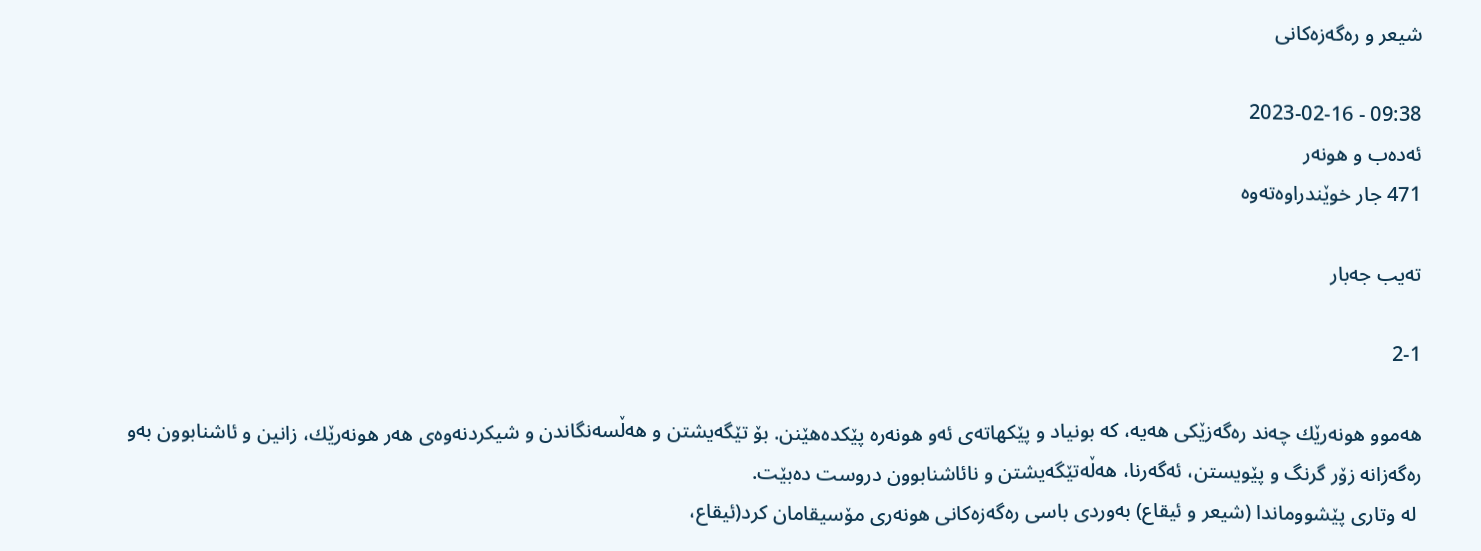شیعر و ره‌گه‌زه‌كانی‌

09:38 - 2023-02-16
ئەدەب و هونەر
471 جار خوێندراوەتەوە

ته‌یب جه‌بار

2-1

هه‌موو هونه‌رێك چه‌ند ره‌گه‌زێكی هه‌یه‌، كه‌ بونیاد و پێكهاته‌ی‌ ئه‌و هونه‌ره‌ پێكده‌هێنن. بۆ تێگه‌یشتن و هه‌ڵسه‌نگاندن و شیكردنه‌وه‌ی‌ هه‌ر هونه‌رێك، زانین و ئاشنابوون به‌و ره‌گه‌زانه‌ زۆر گرنگ و پێویستن، ئه‌گه‌رنا، هه‌ڵه‌تێگه‌یشتن و نائاشنابوون دروست ده‌بێت.
 له‌ وتاری‌ پێشووماندا (شیعر و ئیقاع) به‌وردی باسی ره‌گه‌زه‌كانی‌ هونه‌ری‌ مۆسیقامان كرد(ئیقاع،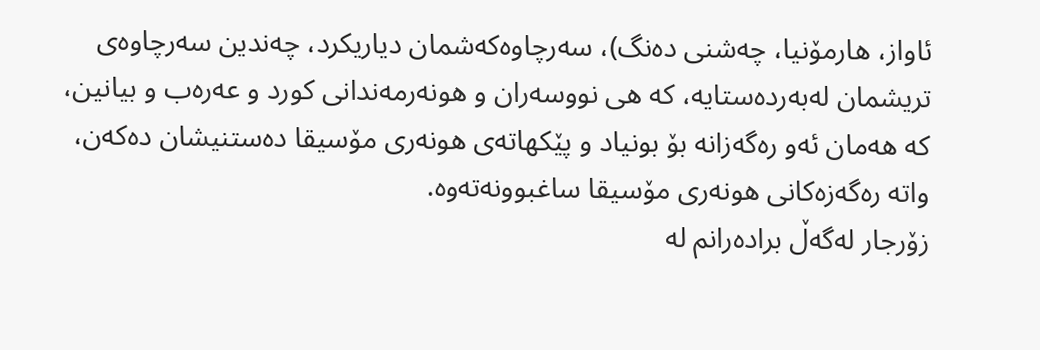ئاواز، هارمۆنیا، چه‌شنی ده‌نگ)، سه‌رچاوه‌كه‌شمان دیاریكرد، چه‌ندین سه‌رچاوه‌ی‌ تریشمان له‌به‌رده‌ستایه‌، كه‌ هی نووسه‌ران و هونه‌رمه‌ندانی كورد و عه‌ره‌ب و بیانین، كه‌ هه‌مان ئه‌و ره‌گه‌زانه‌ بۆ بونیاد و پێكهاته‌ی‌ هونه‌ری‌ مۆسیقا ده‌ستنیشان ده‌كه‌ن، واته‌ ره‌گه‌زه‌كانی‌ هونه‌ری‌ مۆسیقا ساغبوونه‌ته‌وه‌.
زۆرجار له‌گه‌ڵ براده‌رانم له‌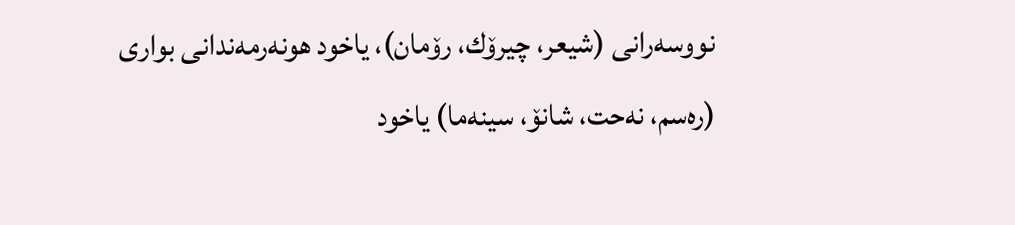نووسه‌رانی‌ (شیعر، چیرۆك، رۆمان)، یاخود هونه‌رمه‌ندانی بواری‌ (ره‌سم، نه‌حت، شانۆ، سینه‌ما) یاخود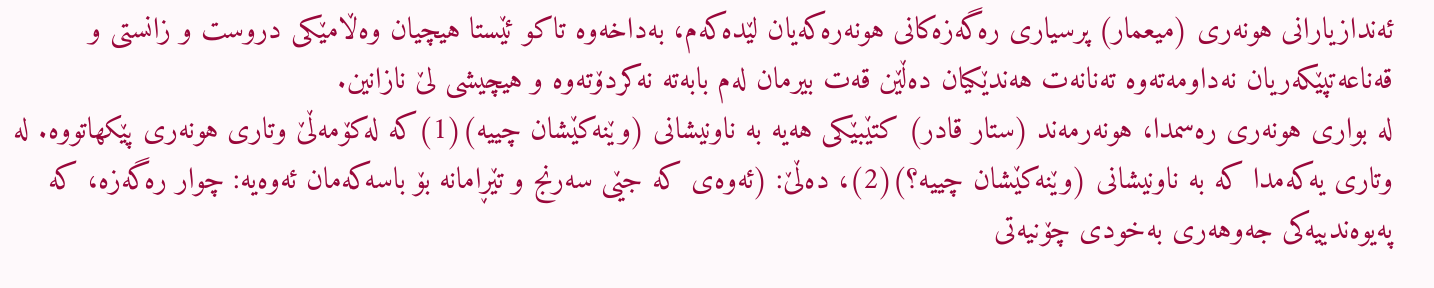ئه‌ندازیارانی هونه‌ری‌ (میعمار) پرسیاری ره‌گه‌زه‌كانی هونه‌ره‌كه‌یان لێده‌كه‌م، به‌داخه‌وه‌ تاكو ئێستا هیچیان وه‌ڵامێكی دروست و زانستی و قه‌ناعه‌تپێكه‌ریان نه‌داومه‌ته‌وه‌ ته‌نانه‌ت هه‌ندێكیان ده‌ڵێن قه‌ت بیرمان له‌م بابه‌ته‌ نه‌كردۆته‌وه‌ و هیچیشی لێ نازانین.
له‌ بواری‌ هونه‌ری ره‌سمدا، هونه‌رمه‌ند (ستار قادر) كتێبێكی هه‌یه‌ به‌ ناونیشانی (وێنه‌كێشان چییه‌)(1)كه‌ له‌كۆمه‌ڵێ وتاری هونه‌ری‌ پێكهاتووه‌. له‌ وتاری یه‌كه‌مدا كه‌ به‌ ناونیشانی‌ (وێنه‌كێشان چییه‌؟)(2)، ده‌ڵێ: (ئه‌وه‌ی‌ كه‌ جێی سه‌رنج و تێڕامانه‌ بۆ باسه‌كه‌مان ئه‌وه‌یه‌: چوار ره‌گه‌زه‌، كه‌ په‌یوه‌ندییه‌كی جه‌وهه‌ری‌ به‌خودی چۆنیه‌تی‌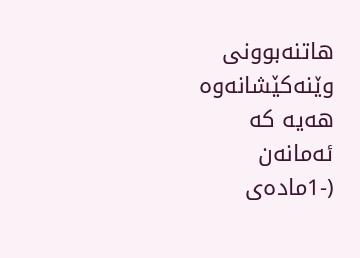هاتنه‌بوونی‌ وێنه‌كێشانه‌وه‌ هه‌یه‌ كه‌ ئه‌مانه‌ن (-1ماده‌ی‌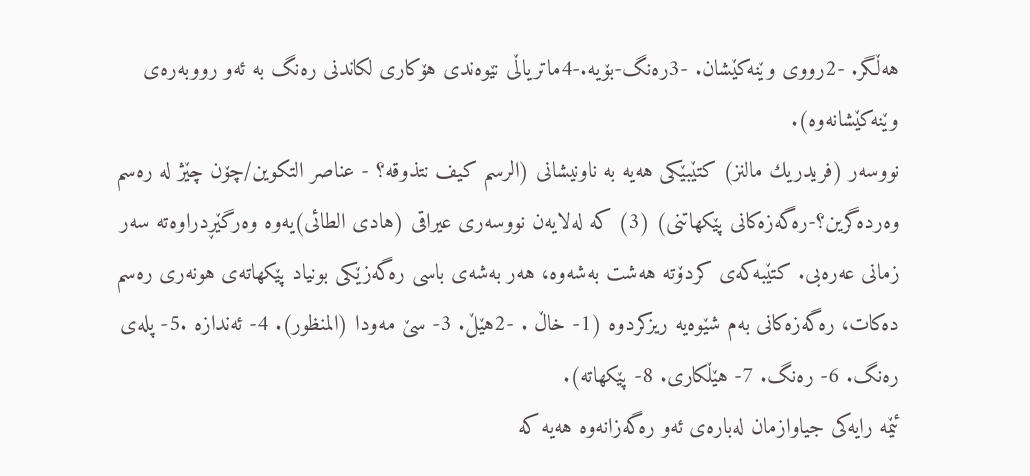هه‌ڵگر. -2رووی وێنه‌كێشان. -3ره‌نگ-بۆیه‌.-4ماتریاڵی نێوه‌ندی هۆكاری‌ لكاندنی ره‌نگ به‌ ئه‌و رووبه‌ره‌ی‌ وێنه‌كێشانه‌وه‌).
نووسه‌ر (فریدریك مالنز) كتێبێكی هه‌یه‌ به‌ ناونیشانی (الرسم كیف نتذوقه؟ - عناصر التكوین/چۆن چێژ له‌ ره‌سم وه‌رده‌گرین؟-ره‌گه‌زه‌كانی پێكهاتنی) (3) كه‌ له‌لایه‌ن نووسه‌ری‌ عیراقی (هادی الطائی)یه‌وه‌ وه‌رگێڕدراوه‌ته‌ سه‌ر زمانی‌ عه‌ره‌بی. كتێبه‌كه‌ی‌ كردۆته‌ هه‌شت به‌شه‌وه‌، هه‌ر به‌شه‌ی باسی ره‌گه‌زێكی بونیاد پێكهاته‌ی‌ هونه‌ری‌ ره‌سم ده‌كات، ره‌گه‌زه‌كانی‌ به‌م شێوه‌یه‌ ریزكردوه‌ (1- خاڵ . -2هێڵ. 3- سێ مه‌ودا (المنظور). 4- ئه‌ندازه‌ .5- پله‌ی ره‌نگ. 6- ره‌نگ. 7- هێڵكاری‌. 8- پێكهاته‌).
ئێمه‌ رایه‌كی جیاوازمان له‌باره‌ی ئه‌و ره‌گه‌زانه‌وه‌ هه‌یه‌ كه‌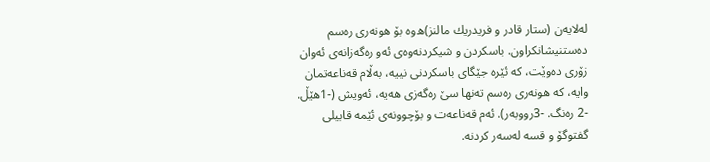له‌لایه‌ن (ستار قادر و فریدریك مالنز)ه‌وه‌ بۆ هونه‌ری‌ ره‌سم ده‌ستنیشانكراون. باسكردن و شیكردنه‌وه‌ی‌ ئه‌و ره‌گه‌زانه‌ی‌ ئه‌وان زۆری‌ ده‌وێت، كه‌ ئێره‌ جێگای باسكردنی‌ نییه‌، به‌ڵام قه‌ناعه‌تمان وایه‌، كه‌ هونه‌ری‌ ره‌سم ته‌نها سێ ره‌گه‌زی‌ هه‌یه‌، ئه‌ویش (-1هێڵ. -2 ره‌نگ. -3رووبه‌ر). ئه‌م قه‌ناعه‌ت و بۆچوونه‌ی‌ ئێمه‌ قابیلی گفتوگۆ و قسه‌ له‌سه‌ر كردنه‌.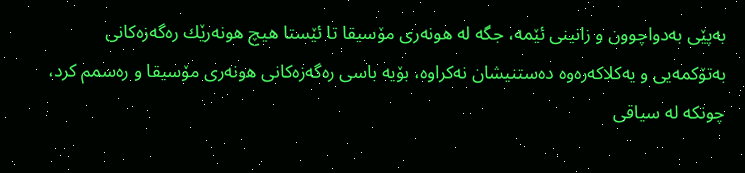به‌پێی به‌دواچوون و زانینی ئێمه‌، جگه‌ له‌ هونه‌ری‌ مۆسیقا تا ئێستا هیچ هونه‌رێك ره‌گه‌زه‌كانی به‌تۆكمه‌یی و یه‌كلاكه‌ره‌وه‌ ده‌ستنیشان نه‌كراوه‌، بۆیه‌ باسی ره‌گه‌زه‌كانی‌ هونه‌ری‌ مۆسیقا و ره‌سمم كرد، چونكه‌ له‌ سیاقی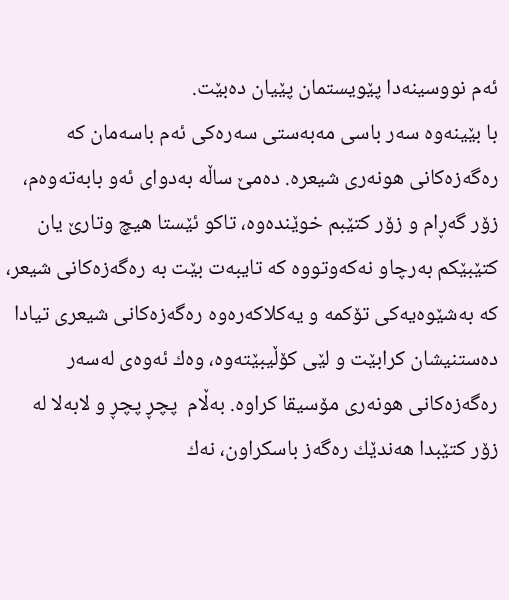ئه‌م نووسینه‌دا پێویستمان پێیان ده‌بێت.
با بێینه‌وه‌ سه‌ر باسی مه‌به‌ستی‌ سه‌ره‌كی ئه‌م باسه‌مان كه‌ ره‌گه‌زه‌كانی هونه‌ری‌ شیعره‌. ده‌مێ ساڵه‌ به‌دوای ئه‌و بابه‌ته‌وه‌م، زۆر گه‌ڕام و زۆر كتێبم خوێنده‌وه‌، تاكو ئێستا هیچ وتارێ یان كتێبێكم به‌رچاو نه‌كه‌وتووه‌ كه‌ تایبه‌ت بێت به‌ ره‌گه‌زه‌كانی‌ شیعر، كه‌ به‌شێوه‌یه‌كی تۆكمه‌ و یه‌كلاكه‌ره‌وه‌ ره‌گه‌زه‌كانی شیعری تیادا ده‌ستنیشان كرابێت و لێی كۆڵیبێته‌وه‌، وه‌ك ئه‌وه‌ی‌ له‌سه‌ر ره‌گه‌زه‌كانی هونه‌ری‌ مۆسیقا كراوه‌. به‌ڵام  پچڕ پچڕ و لابه‌لا له‌ زۆر كتێبدا هه‌ندێك ره‌گه‌ز باسكراون، نه‌ك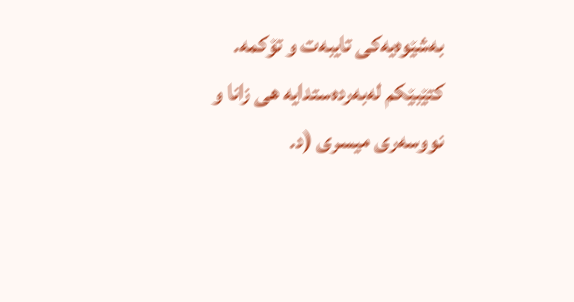به‌شێوه‌یه‌كی‌ تایبه‌ت و تۆكمه‌.
كتێبێكم له‌به‌رده‌ستدایه‌ هی زانا و نووسه‌ری‌ میسری (د.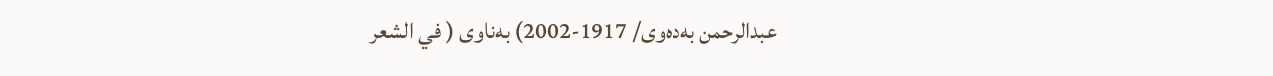عبدالرحمن به‌ده‌وی‌/ 1917-2002) به‌ناوی‌ ( في الشعر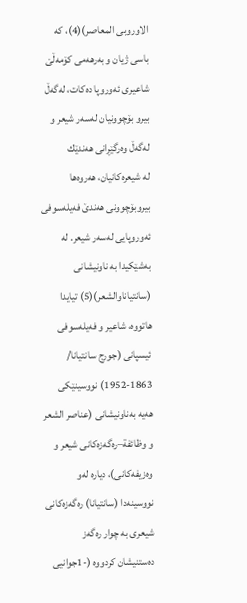الاوروبی المعاصر)(4)، كه‌ باسی ژیان و به‌رهه‌می كۆمه‌ڵێ شاعیری ئه‌وروپا ده‌كات، له‌گه‌ڵ بیرو بۆچوونیان له‌سه‌ر شیعر و له‌گه‌ڵ وه‌رگێڕانی هه‌ندێك له ‌شیعره‌كانیان، هه‌روه‌ها بیروبۆچوونی‌ هه‌ندێ فه‌یله‌سوفی ئه‌وروپایی له‌سه‌ر شیعر. له‌ به‌شێكیدا به‌ ناونیشانی (سانتیاناوالشعر)(5) تیایدا هاتووه‌، شاعیر و فه‌یله‌سوفی‌ ئیسپانی (جورج سانتیانا/ 1863-1952) نووسینێكی‌ هه‌یه‌ به‌ناونیشانی (عناصر الشعر و وظائفة–ره‌گه‌زه‌كانی شیعر و وه‌زیفه‌كانی)، دیاره‌ له‌و نووسینه‌دا (سانتیانا) ره‌گه‌زه‌كانی شیعری به‌ چوار ره‌گه‌ز ده‌ستنیشان كردووه‌ (-1جوانیی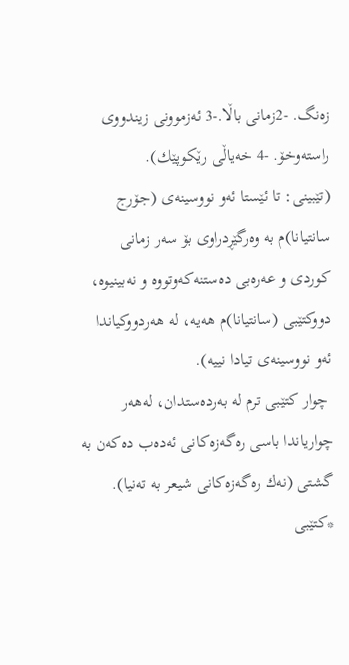زه‌نگ. -2زمانی باڵا.-3 ئه‌زموونی‌ زیندووی‌ راسته‌وخۆ. -4 خه‌یاڵی رێكوپێك).
(تێبینی: تا ئێستا ئه‌و نووسینه‌ی (جۆرج سانتیانا)م به‌ وه‌رگێڕدراوی بۆ سه‌ر زمانی كوردی و عه‌ره‌بی ده‌ستنه‌كه‌وتووه‌ و نه‌بینیوه‌، دووكتێبی (سانتیانا)م هه‌یه‌، له‌ هه‌ردووكیاندا ئه‌و نووسینه‌ی تیادا نییه‌).
 چوار كتێبی ترم له‌ به‌رده‌ستدان، له‌هه‌ر چواریاندا باسی ره‌گه‌زه‌كانی ئه‌ده‌ب ده‌كه‌ن به‌ گشتی‌ (نه‌ك ره‌گه‌زه‌كانی شیعر به‌ ته‌نیا).
*كتێبی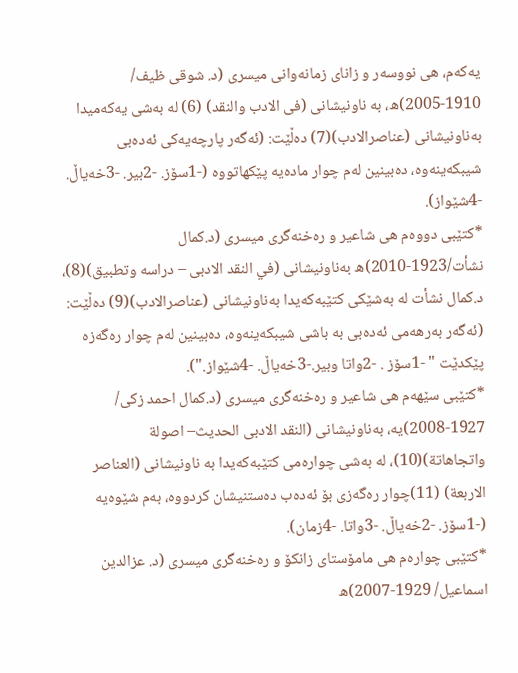یه‌كه‌م، هی نووسه‌ر و زانای زمانه‌وانی‌ میسری (د. شوقی ظیف/ 1910-2005)ه‌، به‌ ناونیشانی (فی الادب والنقد) (6) له‌ به‌شی یه‌كه‌میدا به‌ناونیشانی (عناصرالادب)(7) ده‌ڵێت: (ئه‌گه‌ر پارچه‌یه‌كی ئه‌ده‌بی شیبكه‌ینه‌وه‌، ده‌بینین له‌م چوار ماده‌یه‌ پێكهاتووه‌ (-1سۆز. -2بیر. -3خه‌یاڵ. -4شێواز).
*كتێبی دووه‌م هی شاعیر و ره‌خنه‌گری‌ میسری (د.كمال نشأت/1923-2010)ه‌ به‌ناونیشانی (في النقد الادبی – دراسه‌ وتطبیق)(8)، د.كمال نشأت له‌ به‌شێكی كتێبه‌كه‌یدا به‌ناونیشانی (عناصرالادب)(9) ده‌ڵێت: (ئه‌گه‌ر به‌رهه‌می ئه‌ده‌بی به‌ باشی شیبكه‌ینه‌وه‌، ده‌بینین له‌م چوار ره‌گه‌زه‌ پێكدێت " -1سۆز . -2واتا وبیر.-3خه‌یاڵ. -4شێواز.").
*كتێبی سێهه‌م هی شاعیر و ره‌خنه‌گری‌ میسری (د.كمال احمد زكی/ 1927-2008)یه‌، به‌ناونیشانی (النقد الادبی الحدیث– اصولة واتجاهاتة)(10)، له‌ به‌شی چواره‌می‌ كتێبه‌كه‌یدا به‌ ناونیشانی (العناصر الاربعة‌) (11)چوار ره‌گه‌زی بۆ ئه‌ده‌ب ده‌ستنیشان كردووه‌، به‌م شێوه‌یه‌ (-1سۆز. -2خه‌یاڵ. -3واتا. -4زمان).
*كتێبی چواره‌م هی مامۆستای‌ زانكۆ و ره‌خنه‌گری‌ میسری (د. عزالدین اسماعیل/ 1929-2007)ه‌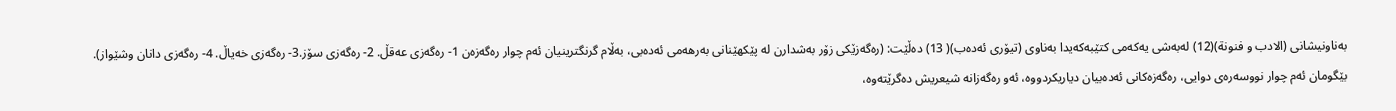به‌ناونیشانی (الادب و فنونة)(12) له‌به‌شی یه‌كه‌می‌ كتێبه‌كه‌یدا به‌ناوی‌ (تیۆری ئه‌ده‌ب)( 13) ده‌ڵێت: (ره‌گه‌زێكی زۆر به‌شدارن له‌ پێكهێنانی به‌رهه‌می ئه‌ده‌بی، به‌ڵام گرنگترینیان ئه‌م چوار ره‌گه‌زه‌ن 1- ره‌گه‌زی‌ عه‌قڵ. 2- ره‌گه‌زی‌ سۆز.3- ره‌گه‌زی‌ خه‌یاڵ. 4- ره‌گه‌زی‌ دانان وشێواز).
بێگومان ئه‌م چوار نووسه‌ره‌ی‌ دوایی، ره‌گه‌زه‌كانی ئه‌ده‌بیان دیاریكردووه‌، ئه‌و ره‌گه‌زانه‌ شیعریش ده‌گرێته‌وه‌،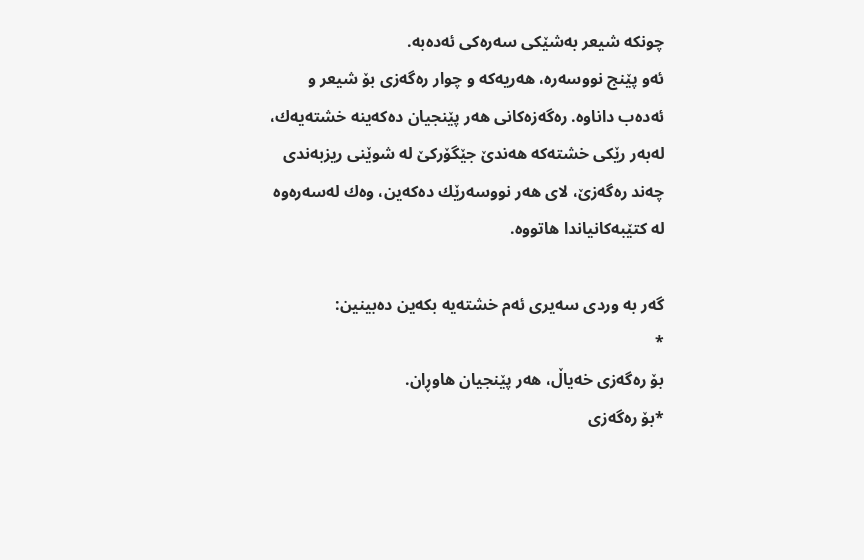چونكه‌ شیعر به‌شێكی سه‌ره‌كی ئه‌ده‌به‌.
ئه‌و پێنج نووسه‌ره‌، هه‌ریه‌كه‌ و چوار ره‌گه‌زی‌ بۆ شیعر و ئه‌ده‌ب داناوه‌. ره‌گه‌زه‌كانی هه‌ر پێنجیان ده‌كه‌ینه‌ خشته‌یه‌ك، له‌به‌ر رێكی خشته‌كه‌ هه‌ندێ جێگۆركێ له‌ شوێنی ریزبه‌ندی چه‌ند ره‌گه‌زێ، لای‌ هه‌ر نووسه‌رێك ده‌كه‌ین، وه‌ك له‌سه‌ره‌وه‌ له‌ كتێبه‌كانیاندا هاتووه‌.

گه‌ر به‌ وردی سه‌یری ئه‌م خشته‌یه‌ بكه‌ین ده‌بینین:
*
بۆ ره‌گه‌زی خه‌یاڵ‌، هه‌ر پێنجیان هاوڕان.
*بۆ ره‌گه‌زی‌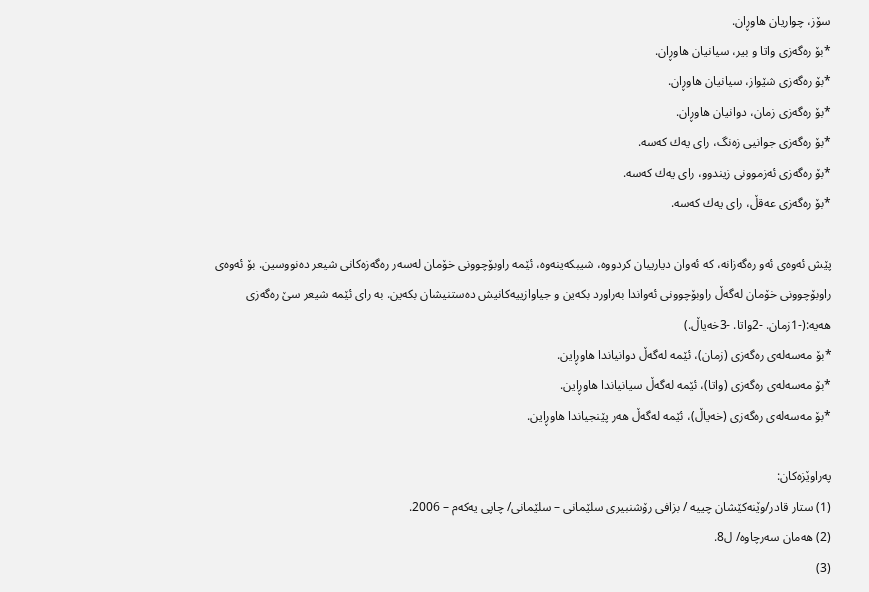سۆز، چواریان هاوڕان.
*بۆ ره‌گه‌زی‌ واتا و بیر، سیانیان هاوڕان.
*بۆ ره‌گه‌زی‌ شێواز، سیانیان هاوڕان.
*بۆ ره‌گه‌زی‌ زمان، دوانیان هاوڕان.
*بۆ ره‌گه‌زی‌ جوانیی زه‌نگ، رای یه‌ك كه‌سه‌.
*بۆ ره‌گه‌زی‌ ئه‌زموونی‌ زیندوو، رای یه‌ك كه‌سه‌.
*بۆ ره‌گه‌زی‌ عه‌قڵ، رای یه‌ك كه‌سه‌.

پێش ئه‌وه‌ی‌ ئه‌و ره‌گه‌زانه‌، كه‌ ئه‌وان دیارییان كردووه‌، شیبكه‌ینه‌وه‌، ئێمه‌ راوبۆچوونی‌ خۆمان له‌سه‌ر ره‌گه‌زه‌كانی شیعر ده‌نووسین. بۆ ئه‌وه‌ی راوبۆچوونی خۆمان له‌گه‌ڵ راوبۆچوونی ئه‌واندا به‌راورد بكه‌ین و جیاوازییه‌كانیش ده‌ستنیشان بكه‌ین. به‌ رای ئێمه‌ شیعر سێ ره‌گه‌زی‌ هه‌یه‌:(-1زمان. -2واتا. -3خه‌یاڵ‌.)
*بۆ مه‌سه‌له‌ی‌ ره‌گه‌زی‌ (زمان)، ئێمه‌ له‌گه‌ڵ دوانیاندا هاوڕاین.
*بۆ مه‌سه‌له‌ی‌ ره‌گه‌زی‌ (واتا)، ئێمه‌ له‌گه‌ڵ سیانیاندا هاوڕاین.
*بۆ مه‌سه‌له‌ی‌ ره‌گه‌زی‌ (خه‌یاڵ)، ئێمه‌ له‌گه‌ڵ هه‌ر پێنجیاندا هاوڕاین.

پەراوێزەکان:
(1) ستار قادر/وێنه‌كێشان چییه‌ / بزافی رۆشنبیری سلێمانی‌ – سلێمانی‌/ چاپی یه‌كه‌م – 2006.
(2) هه‌مان سه‌رچاوه‌/ ل8.
(3)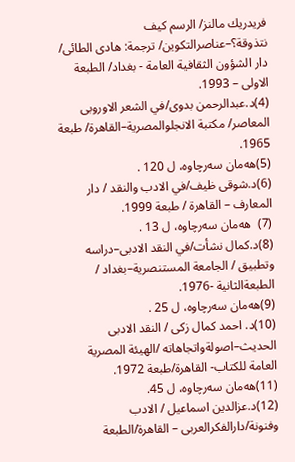فریدریك مالنز/ الرسم كیف نتذوقة؟–عناصرالتكوین/ ترجمة‌: هادی الطائی/ دار الشؤون الثقافیة العامة‌ - بغداد/ الطبعة‌ الاولی‌ – 1993.
(4)د.عبدالرحمن بدوی/في الشعر الاوروبی المعاصر/ مكتبة‌ الانجلوالمصریة‌–القاهرة‌/ طبعة‌ 1965.
(5)هه‌مان سه‌رچاوه‌، ل 120 .
(6)د.شوقی ظیف/في الادب والنقد / دار المعارف – القاهرة‌ / طبعة‌ 1999.
(7)  هه‌مان سه‌رچاوه‌، ل 13 .
(8)د.كمال نشأت/في النقد الادبی–دراسه‌ وتطبیق / الجامعة‌ المستنصریة‌–بغداد / الطبعةالثانیة‌ -1976.
(9)هه‌مان سه‌رچاوه‌، ل 25 .
(10)د. احمد كمال زكی / النقد الادبی الحدیث–اصولةواتجاهاته /الهیئة‌ المصریة‌ العامة‌ للكتاب- القاهرة‌/طبعة‌ 1972.
(11)هه‌مان سه‌رچاوه‌، ل 45.
(12)د.عزالدین اسماعیل / الادب وفنونة/دارالفكرالعربی – القاهرة‌/الطبعة‌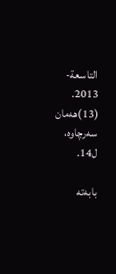التاسعة‌- 2013.
(13)هه‌مان سه‌رچاوه‌، ل14.

بابەتە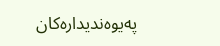پەیوەندیدارەکان